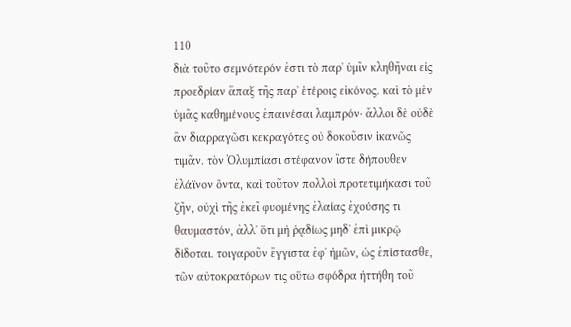110
διὰ τοῦτο σεμνότερόν ἐστι τὸ παρʼ ὑμῖν κληθῆναι εἰς προεδρίαν ἅπαξ τῆς παρʼ ἑτέροις εἰκόνος. καὶ τὸ μὲν ὑμᾶς καθημένους ἐπαινέσαι λαμπρόν· ἄλλοι δὲ οὐδὲ ἂν διαρραγῶσι κεκραγότες οὐ δοκοῦσιν ἱκανῶς τιμᾶν. τὸν Ὀλυμπίασι στέφανον ἴστε δήπουθεν ἐλάϊνον ὄντα, καὶ τοῦτον πολλοὶ προτετιμήκασι τοῦ ζῆν, οὐχὶ τῆς ἐκεῖ φυομένης ἐλαίας ἐχούσης τι θαυμαστόν, ἀλλʼ ὅτι μὴ ῥᾳδίως μηδʼ ἐπὶ μικρῷ δίδοται. τοιγαροῦν ἔγγιστα ἐφʼ ἡμῶν, ὡς ἐπίστασθε, τῶν αὐτοκρατόρων τις οὕτω σφόδρα ἡττήθη τοῦ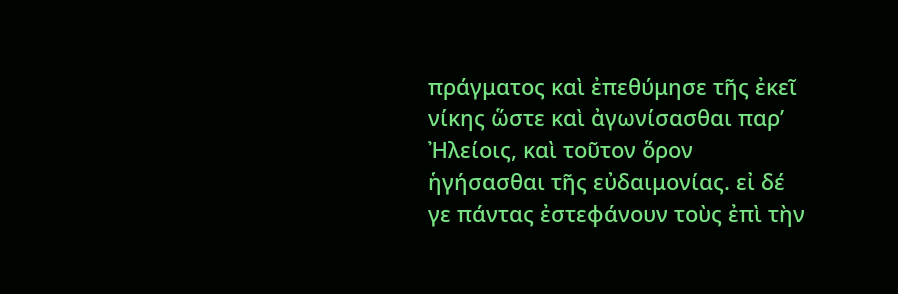πράγματος καὶ ἐπεθύμησε τῆς ἐκεῖ νίκης ὥστε καὶ ἀγωνίσασθαι παρʼ Ἠλείοις, καὶ τοῦτον ὅρον ἡγήσασθαι τῆς εὐδαιμονίας. εἰ δέ γε πάντας ἐστεφάνουν τοὺς ἐπὶ τὴν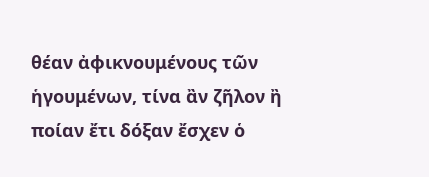θέαν ἀφικνουμένους τῶν ἡγουμένων, τίνα ἂν ζῆλον ἢ ποίαν ἔτι δόξαν ἔσχεν ὁ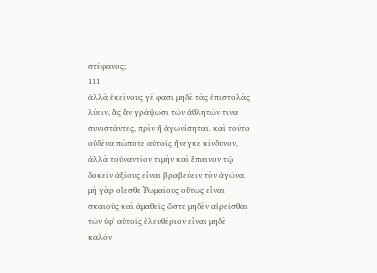στέφανος;
111
ἀλλὰ ἐκείνους γέ φασι μηδὲ τὰς ἐπιστολὰς λύειν, ἃς ἂν γράψωσι τῶν ἀθλητῶν τινα συνιστάντες, πρὶν ἢ ἀγωνίσηται. καὶ τοῦτο οὐδένα πώποτε αὐτοῖς ἤνεγκε κίνδυνον, ἀλλὰ τοὐναντίον τιμὴν καὶ ἔπαινον τῷ δοκεῖν ἀξίους εἶναι βραβεύειν τὸν ἀγῶνα. μὴ γὰρ οἴεσθε Ῥωμαίους οὕτως εἶναι σκαιοὺς καὶ ἀμαθεῖς ὥστε μηδὲν αἱρεῖσθαι τῶν ὑφʼ αὑτοῖς ἐλευθέριον εἶναι μηδὲ καλόν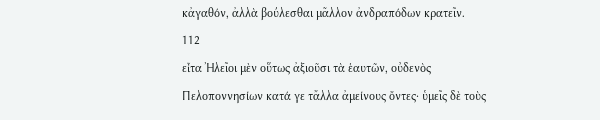κἀγαθόν, ἀλλὰ βούλεσθαι μᾶλλον ἀνδραπόδων κρατεῖν.
112
εἶτα Ἠλεῖοι μὲν οὕτως ἀξιοῦσι τὰ ἑαυτῶν, οὐδενὸς Πελοποννησίων κατά γε τἄλλα ἀμείνους ὄντες· ὑμεῖς δὲ τοὺς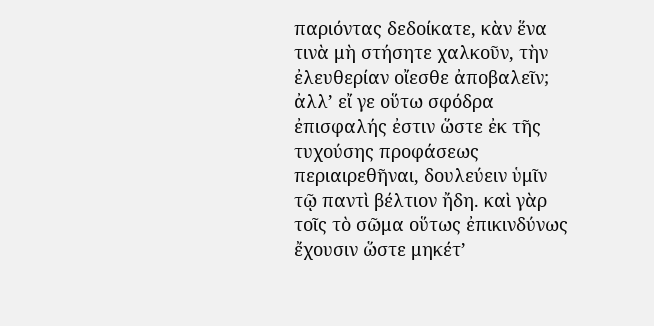παριόντας δεδοίκατε, κὰν ἕνα τινὰ μὴ στήσητε χαλκοῦν, τὴν ἐλευθερίαν οἴεσθε ἀποβαλεῖν; ἀλλʼ εἴ γε οὕτω σφόδρα ἐπισφαλής ἐστιν ὥστε ἐκ τῆς τυχούσης προφάσεως περιαιρεθῆναι, δουλεύειν ὑμῖν τῷ παντὶ βέλτιον ἤδη. καὶ γὰρ τοῖς τὸ σῶμα οὕτως ἐπικινδύνως ἔχουσιν ὥστε μηκέτʼ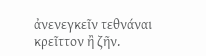ἀνενεγκεῖν τεθνάναι κρεῖττον ἢ ζῆν.